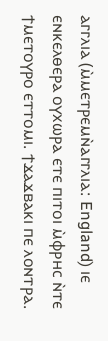ⲁⲅⲅⲗⲓⲁ (ⲙ̀ⲙⲉⲧⲣⲉⲙⲛ̀ⲁⲅⲅⲗⲓⲁ: England) ⲓⲉ ⲉⲛⲕⲉⲗⲑⲉⲣⲁ ⲟⲩⲭⲱⲣⲁ ⲉⲧⲉ ⲡⲓⲧⲟⲓ ⲙ̀ⲫⲣⲏⲥ ⲛ̀ⲧⲉ ϯⲙⲉⲧⲟⲩⲣⲟ ⲉⲧⲧⲟⲙⲓ. ϯϫⲁϫⲃⲁⲕⲓ ⲡⲉ ⲗⲟⲛⲧⲣⲁ.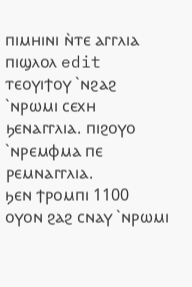ⲡⲓⲙⲏⲓⲛⲓ ⲛ̀ⲧⲉ ⲁⲅⲅⲗⲓⲁ
ⲡⲓϣⲗⲟⲗ edit
ⲧⲉⲟⲩⲓϯⲟⲩ `ⲛϩⲁϩ `ⲛⲣⲱⲙⲓ ⲥⲉⲭⲏ ϧⲉⲛⲁⲅⲅⲗⲓⲁ. ⲡⲓϩⲟⲩⲟ `ⲛⲣⲉⲙⲫⲙⲁ ⲡⲉ ⲣⲉⲙⲛⲁⲅⲅⲗⲓⲁ.
ϧⲉⲛ ϯⲣⲟⲙⲡⲓ 1100 ⲟⲩⲟⲛ ϩⲁϩ ⲥⲛⲁⲩ `ⲛⲣⲱⲙⲓ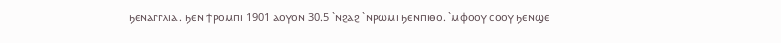ϧⲉⲛⲁⲅⲅⲗⲓⲁ. ϧⲉⲛ ϯⲣⲟⲙⲡⲓ 1901 ⲁⲟⲩⲟⲛ 30.5 `ⲛϩⲁϩ `ⲛⲣⲱⲙⲓ ϧⲉⲛⲡⲓⲑⲟ. `ⲙⲫⲟⲟⲩ ⲥⲟⲟⲩ ϧⲉⲛϣⲉ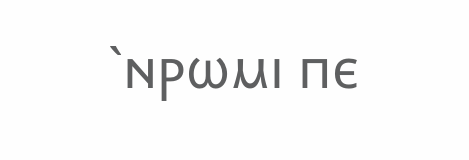`ⲛⲣⲱⲙⲓ ⲡⲉ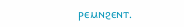ⲣⲉⲙⲛϩⲉⲛⲧ.